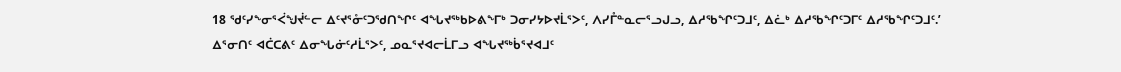18 ᖁᑦᓯᖕᓂᕐᐹᖑᔫᓪᓕ ᐃᑦᔪᕐᓁᑦᑐᖁᑎᖏᑦ ᐊᖓᔪᖅᑲᐅᕕᖕᒥᒃ ᑐᓂᓯᔭᐅᔪᒫᕐᐳᑦ, ᐱᓯᒤᓐᓇᓕᕐᓗᒍᓗ, ᐃᓱᖃᖏᑦᑐᒧᑦ, ᐃᓛᒃ ᐃᓱᖃᖏᑦᑐᒥᑦ ᐃᓱᖃᖏᑦᑐᒧᑦ.’
ᐃᕐᓂᑎᑦ ᐊᑖᑕᕕᑦ ᐃᓂᖓᓃᑦᓱᒫᕐᐳᑦ, ᓄᓇᕐᔪᐊᓕᒫᒥᓗ ᐊᖓᔪᖅᑳᕐᔪᐊᒧᑦ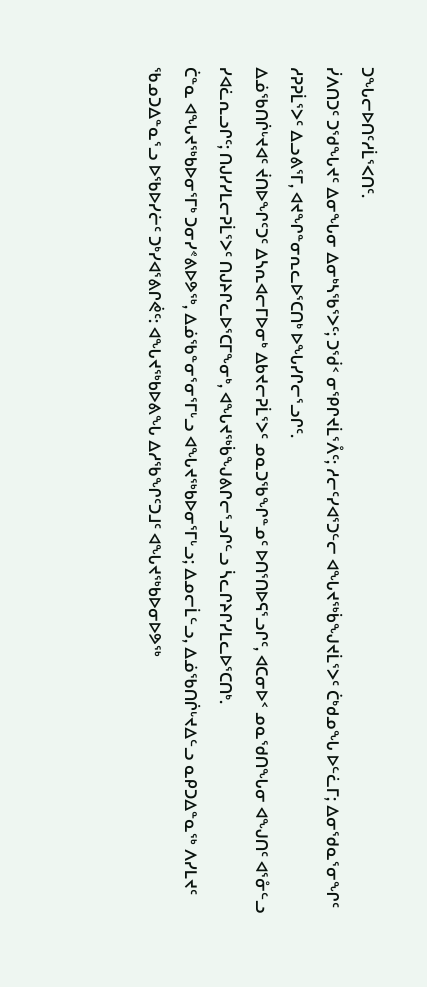ᑐᖓᓕᐅᑎᑦᓱᒫᕐᐸᑎᑦ.
ᓰᐱᑎᑐᑦ ᑐᖁᖓᔪᑦ ᐃᓂᖓᓂ ᐃᓂᒃᓴᖃᕐᐳᑦ; ᑐᖂᑉ ᓂᕿᒋᔪᒫᕐᐰᑦ; ᓱᓕᑦᓯᐊᕐᑐᓪᓕ ᐊᖓᔪᖅᑳᖑᔪᒫᕐᐳᑦ ᑖᒃᑯᓄᖓ ᐅᓪᓛᒥ; ᐃᓂᖁᓇᕐᓂᖏᑦ ᓱᕈᕈᒫᕐᐳᑦ ᐃᓗᕕᕐᒥ, ᐊᔪᖏᓐᓂᕆᓚᐅᕐᑕᑎᒃ ᐅᖓᓯᒋᓕᕐᓗᒋᑦ.
ᐃᓅᖃᑎᒌᒡᔪᐊᑦ ᔫᑎᐅᖏᑦᑐᑦ ᐃᓴᕆᐊᓕᒥᐅᓂᒃ ᐃᑲᔪᓕᕈᒫᕐᐳᑦ ᓄᓇᑐᖃᖏᓐᓄᑦ ᐅᑎᕐᑎᐅᕋᕐᓗᒋᑦ, ᐊᑕᓂᐅᑉ ᓄᓇᖁᑎᖓᓂ ᐊᖑᑎᑦ ᐊᕐᓁᓪᓗ ᓯᐊᓛᕆᓗᒋᑦ; ᑎᒍᓯᓯᒪᓕᕈᒫᕐᐳᑦ ᑎᒍᔨᒋᓚᐅᕐᑕᒥᖕᓂᒃ, ᐊᖓᔪᖅᑳᖑᕕᒋᓕᕐᓗᒋᓪᓗ ᓵᓚᒋᔨᒋᓯᒪᓚᐅᕐᑕᑎᒃ.
ᑖᓐᓇ ᐊᖓᔪᖅᑲᐅᓂᕐᒥᒃ ᑐᓂᓯᕝᕕᐅᕗᖅ, ᐃᓅᖃᓐᓂᕐᓂᕐᒥᒡᓗ ᐊᖓᔪᖅᑲᐅᓂᕐᒥᒡᓗ; ᐃᓄᓕᒫᓪᓗ, ᐃᓅᖃᑎᒌᒡᔪᐃᓪᓗ ᓇᑭᑐᐃᓐᓇᖅ ᐱᓯᒪᔪᑦ ᖃᓄᑐᐃᓐᓇᕐᓗ ᐅᖃᐅᓯᓖᑦ ᑐᒃᓯᐊᕐᕕᒋᕚᑦ: ᐊᖓᔪᖅᑲᐅᕕᖓ ᐃᓱᖃᖏᑦᑐᒧᑦ ᐊᖓᔪᖅᑲᐅᓂᐅᕗᖅ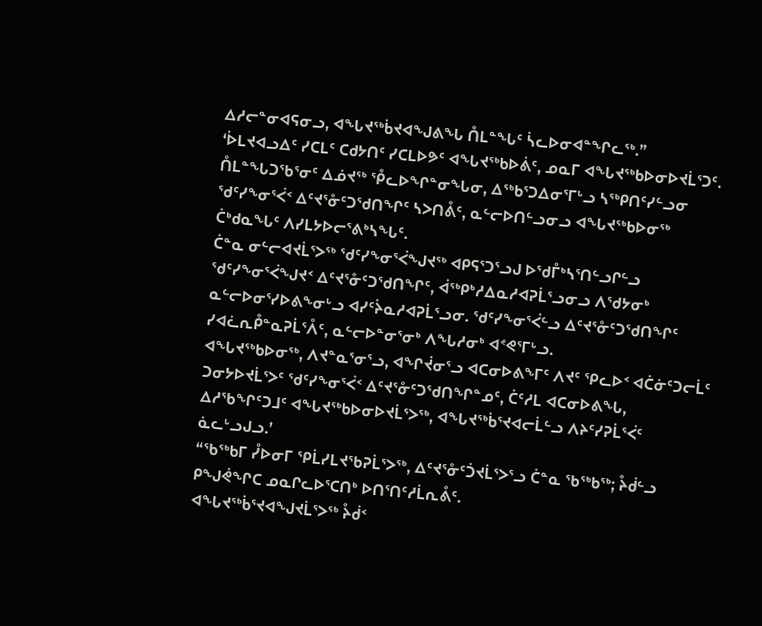ᐃᓱᓕᓐᓂᐊᕋᓂᓗ, ᐊᖓᔪᖅᑳᔪᐊᖑᕕᖓ ᑍᒪᓐᖓᑦ ᓵᓚᐅᓂᐊᓐᖏᓚᖅ.”
‘ᐆᒪᔪᐊᓗᐃᑦ ᓯᑕᒪᑦ ᑕᑯᔭᑎᑦ ᓯᑕᒪᐅᕗᑦ ᐊᖓᔪᖅᑲᐅᕖᑦ, ᓄᓇᒥ ᐊᖓᔪᖅᑲᐅᓂᐅᔪᒫᕐᑐᑦ.
ᑍᒪᓐᖓᑐᖃᕐᓂᑦ ᐃᓅᔪᖅ ᕾᓚᐅᖏᓐᓂᖓᓂ, ᐃᖅᑲᕐᑐᐃᓂᕐᒥᒡᓗ ᓴᖅᑭᑎᑦᓯᓪᓗᓂ ᖁᑦᓯᖕᓂᕐᐹᑉ ᐃᑦᔪᕐᓁᑦᑐᖁᑎᖏᑦ ᓴᐳᑎᕔᑦ, ᓇᓪᓕᐅᑎᓪᓗᓂᓗ ᐊᖓᔪᖅᑲᐅᓂᖅ ᑖᒃᑯᓇᖓᑦ ᐱᓯᒪᔭᐅᓕᕐᕕᒃᓴᖓᑦ.
ᑖᓐᓇ ᓂᓪᓕᐊᔪᒫᕐᐳᖅ ᖁᑦᓯᖕᓂᕐᐹᖑᔪᖅ ᐊᑭᕋᕐᑐᕐᓗᒍ ᐅᖁᒤᒃᓴᕐᑎᓪᓗᒋᓪᓗ ᖁᑦᓯᖕᓂᕐᐹᖑᔪᑉ ᐃᑦᔪᕐᓁᑦᑐᖁᑎᖏᑦ, ᐋᖅᑭᒃᓱᐃᓇᓱᐊᕈᒫᕐᓗᓂᓗ ᐱᖁᔭᓂᒃ ᓇᓪᓕᐅᓂᕐᓯᐅᕕᖕᓂᒡᓗ ᐊᓯᑦᔩᓇᓱᐊᕈᒫᕐᓗᓂ. ᖁᑦᓯᖕᓂᕐᐹᓪᓗ ᐃᑦᔪᕐᓁᑦᑐᖁᑎᖏᑦ ᓯᐊᓛᕆᑬᓐᓇᕈᒫᕐᐰᑦ, ᓇᓪᓕᐅᓐᓂᕐᓂᒃ ᐱᖓᓱᓂᒃ ᐊᕝᕙᕐᒥᒡᓗ.
ᐊᖓᔪᖅᑲᐅᓂᖅ, ᐱᔪᓐᓇᕐᓂᕐᓗ, ᐊᖏᔫᓂᕐᓗ ᐊᑕᓂᐅᕕᖕᒥᑦ ᐱᔪᑦ ᕿᓚᐅᑉ ᐊᑖᓃᑦᑐᓕᒫᑦ ᑐᓂᔭᐅᔪᒫᕐᐳᑦ ᖁᑦᓯᖕᓂᕐᐹᑉ ᐃᑦᔪᕐᓁᑦᑐᖁᑎᖏᓐᓄᑦ, ᑖᑦᓱᒪ ᐊᑕᓂᐅᕕᖓ, ᐃᓱᖃᖏᑦᑐᒧᑦ ᐊᖓᔪᖅᑲᐅᓂᐅᔪᒫᕐᐳᖅ, ᐊᖓᔪᖅᑳᕐᔪᐊᓕᒫᓪᓗ ᐱᔨᑦᓯᕈᒫᕐᐹᑦ ᓈᓚᒡᓗᒍᓗ.’
“ᖃᖅᑲᒥ ᓮᐅᓂᒥ ᕿᒫᓯᒪᔪᖃᕈᒫᕐᐳᖅ, ᐃᑦᔪᕐᓁᑦᑑᔪᒫᕐᐳᕐᓗ ᑖᓐᓇ ᖃᖅᑲᖅ; ᔧᑰᓪᓗ ᑭᖑᕚᖏᑕ ᓄᓇᒋᓚᐅᕐᑕᑎᒃ ᐅᑎᕐᑎᑦᓱᒫᕆᕔᑦ.
ᐊᖓᔪᖅᑳᕐᔪᐊᖑᔪᒫᕐᐳᖅ ᔧᑰᑉ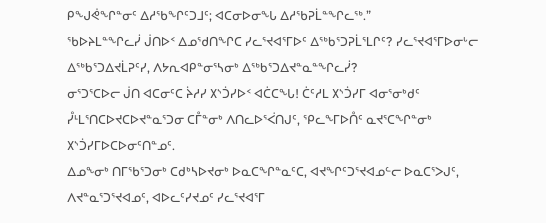ᑭᖑᕚᖏᓐᓂᑦ ᐃᓱᖃᖏᑦᑐᒧᑦ; ᐊᑕᓂᐅᓂᖓ ᐃᓱᖃᕈᒫᓐᖏᓚᖅ.”
ᖃᐅᔨᒪᓐᖏᓚᓰ ᒎᑎᐅᑉ ᐃᓄᖁᑎᖏᑕ ᓯᓚᕐᔪᐊᕐᒥᐅᑦ ᐃᖅᑲᕐᑐᕈᒫᕐᒪᒋᑦ? ᓯᓚᕐᔪᐊᕐᒥᐅᓂᒡᓕ ᐃᖅᑲᕐᑐᐃᔪᒫᕈᑦᓯ, ᐱᔭᕆᐊᑭᓐᓂᕐᓴᓂᒃ ᐃᖅᑲᕐᑐᐃᔪᓐᓇᓐᖏᓚᓰ?
ᓂᕐᑐᕐᑕᐅᓕ ᒎᑎ ᐊᑕᓂᑦᑕ ᔩᓱᓯ ᙭ᔅᑑᓯᐅᑉ ᐊᑖᑕᖓ! ᑖᑦᓱᒪ ᙭ᔅᑑᓯᒥ ᐊᓂᕐᓂᒃᑯᑦ ᓮᒻᒪᕐᑎᑕᐅᔪᑕᐅᔪᓐᓇᕐᑐᓂ ᑕᒤᓐᓂᒃ ᐱᑎᓚᐅᕐᐹᑎᒍᑦ, ᕿᓚᖕᒥᐅᑍᑦ ᓇᔪᕐᑕᖏᓐᓂᒃ ᙭ᔅᑑᓯᒥᐅᑕᐅᓂᑦᑎᓐᓄᑦ.
ᐃᓄᖕᓂᒃ ᑎᒥᖃᕐᑐᓂᒃ ᑕᑯᒃᓴᐅᔪᓂᒃ ᐅᓇᑕᖏᓐᓇᑦᑕ, ᐊᔪᖏᑦᑐᕐᔪᐊᓄᓪᓕ ᐅᓇᑕᕐᐳᒍᑦ, ᐱᔪᓐᓇᕐᑐᕐᔪᐊᓄᑦ, ᐊᐅᓚᑦᓯᔪᓄᑦ ᓯᓚᕐᔪᐊᕐᒥ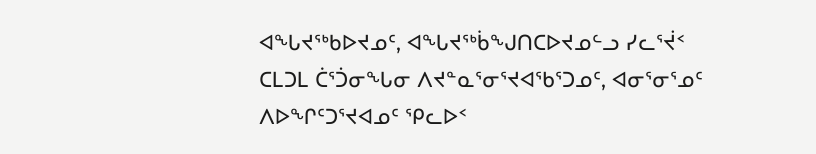ᐊᖓᔪᖅᑲᐅᔪᓄᑦ, ᐊᖓᔪᖅᑳᖑᑎᑕᐅᔪᓄᓪᓗ ᓯᓚᕐᔫᑉ ᑕᒪᑐᒪ ᑖᕐᑑᓂᖓᓂ ᐱᔪᓐᓇᕐᓂᕐᔪᐊᖃᕐᑐᓄᑦ, ᐊᓂᕐᓂᕐᓄᑦ ᐱᐅᖏᑦᑐᕐᔪᐊᓄᑦ ᕿᓚᐅᑉ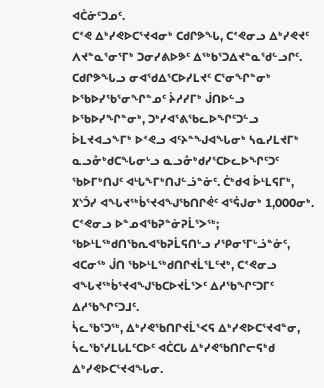ᐊᑖᓃᑦᑐᓄᑦ.
ᑕᕝᕙ ᐃᒃᓯᕙᐅᑕᕐᔪᐊᓂᒃ ᑕᑯᒋᕗᖓ, ᑕᕝᕙᓂᓗ ᐃᒃᓯᕙᔪᑦ ᐱᔪᓐᓇᕐᓂᕐᒥᒃ ᑐᓂᓯᕕᐅᕗᑦ ᐃᖅᑲᕐᑐᐃᔪᓐᓇᖁᓪᓗᒋᑦ. ᑕᑯᒋᕗᖓᓗ ᓂᐊᖁᐃᕐᑕᐅᓯᒪᔪᑦ ᑕᕐᓂᖏᓐᓂᒃ ᐅᖃᐅᓯᖃᕐᓂᖏᓐᓄᑦ ᔩᓱᓯᒥᒃ ᒎᑎᐅᓪᓗ ᐅᖃᐅᓯᖏᓐᓂᒃ, ᑐᒃᓯᐊᕐᕕᖃᓚᐅᖏᑦᑐᓪᓗ ᐆᒪᔪᐊᓗᖕᒥᒃ ᐅᕝᕙᓗ ᐊᑦᔨᓐᖑᐊᖓᓂᒃ ᓴᓇᓯᒪᔪᒥᒃ ᓇᓗᓁᒃᑯᑕᖓᓂᒡᓗ ᓇᓗᓁᒃᑯᓯᕐᑕᐅᓚᐅᖏᑦᑐᑦ ᖃᐅᒥᒃᑎᒍᑦ ᐊᒡᒐᖕᒥᒃᑎᒍᓪᓘᓐᓃᑦ. ᑖᒃᑯᐊ ᐆᒻᒪᕋᒥᒃ, ᙭ᔅᑑᓯ ᐊᖓᔪᖅᑳᕐᔪᐊᖑᖃᑎᒋᕚᑦ ᐊᕐᕌᒍᓂᒃ 1,000ᓂᒃ.
ᑕᕝᕙᓂᓗ ᐅᓐᓄᐊᖃᕈᓐᓃᕈᒫᕐᐳᖅ; ᖃᐅᒻᒪᖅᑯᑎᖃᕆᐊᖃᕈᒫᕋᑎᒡᓗ ᓯᕿᓂᕐᒥᒡᓘᓐᓃᑦ, ᐊᑕᓂᖅ ᒎᑎ ᖃᐅᒻᒪᖅᑯᑎᒋᔪᒫᕐᒪᑦᔪᒃ, ᑕᕝᕙᓂᓗ ᐊᖓᔪᖅᑳᕐᔪᐊᖑᖃᑕᐅᔪᒫᕐᐳᑦ ᐃᓱᖃᖏᑦᑐᒥᑦ ᐃᓱᖃᖏᑦᑐᒧᑦ.
ᓵᓚᖃᕐᑐᖅ, ᐃᒃᓯᕙᖃᑎᒋᔪᒫᕐᐸᕋ ᐃᒃᓯᕙᐅᑕᕐᔪᐊᓐᓂ, ᓵᓚᖃᕐᓯᒪᒐᒪᑦᑕᐅᑦ ᐊᑖᑕᒐ ᐃᒃᓯᕙᖃᑎᒋᓕᕋᒃᑯ ᐃᒃᓯᕙᐅᑕᕐᔪᐊᖓᓂ.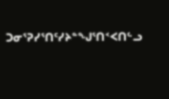ᑐᓂᕐᕈᓯᕐᑎᑦᓯᔨᓐᖑᕐᑎᑉᐸᑎᓪᓗ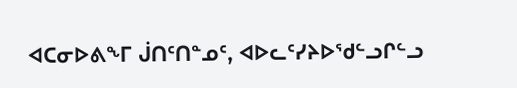ᐊᑕᓂᐅᕕᖕᒥ ᒎᑎᑦᑎᓐᓄᑦ, ᐊᐅᓚᑦᓯᔨᐅᖁᓪᓗᒋᓪᓗ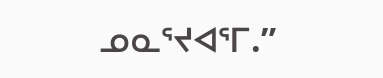ᓄᓇᕐᔪᐊᕐᒥ.”